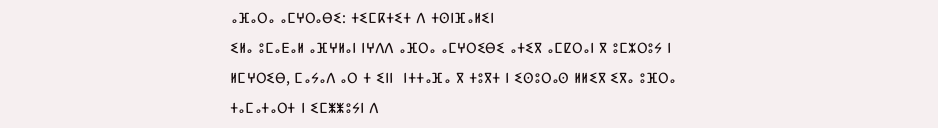ⴰⴼⴰⵔⴰ ⴰⵎⵖⵔⴰⴱⵉ: ⵜⵉⵎⴽⵜⵉⵜ ⴷ ⵜⵙⵏⴼⴰⵍⵉⵏ
ⵉⵍⴰ ⵓⵎⴰⴹⴰⵍ ⴰⴼⵖⵍⴰⵏ ⵏⵖⴷⴷ ⴰⴼⵔⴰ ⴰⵎⵖⵔⵉⴱⵉ ⴰⵜⵉⴳ ⴰⵎⵇⵔⴰⵏ ⴳ ⵓⵎⵣⵔⵓⵢ ⵏ ⵍⵎⵖⵔⵉⴱ, ⵎⴰⵢⴰⴷ ⴰⵔ ⵜ ⵉⵏⵏ  ⵏⵜⵜⴰⴼⴰ ⴳ ⵜⵓⴳⵜ ⵏ ⵉⵙⵓⵔⴰⵙ ⵍⵍⵉⴳ ⵉⴳⴰ ⵓⴼⵔⴰ ⵜⴰⵎⴰⵜⴰⵔⵜ ⵏ ⵉⵎⵥⵥⵓⵢⵏ ⴷ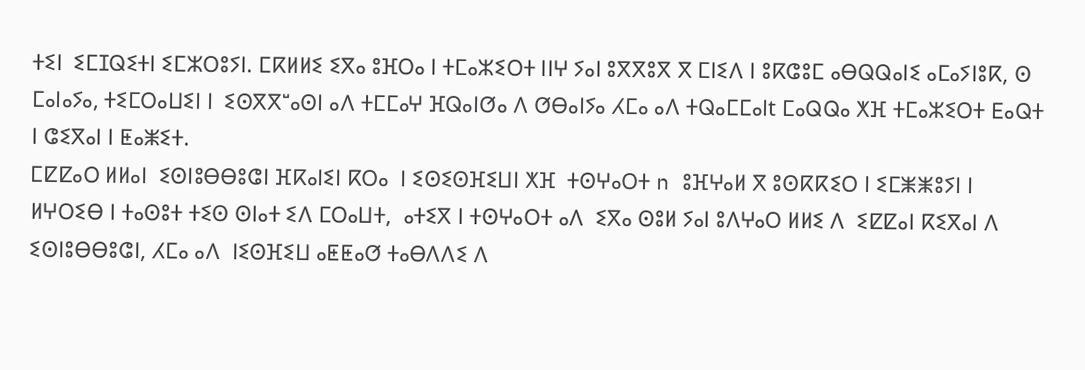ⵜⵉⵏ  ⵉⵎⵊⵕⵉⵜⵏ ⵉⵎⵣⵔⵓⵢⵏ. ⵎⴽⵍⵍⵉ ⵉⴳⴰ ⵓⴼⵔⴰ ⵏ ⵜⵎⴰⵣⵉⵔⵜ ⵏⵏⵖ ⵢⴰⵏ ⵓⴳⴳⵓⴳ ⴳ ⵎⵏⵉⴷ ⵏ ⵓⴽⵛⵓⵎ ⴰⴱⵕⵕⴰⵏⵉ ⴰⵎⴰⵢⵏⵓⴽ, ⵙ ⵎⴰⵏⴰⵢⴰ, ⵜⵉⵎⵔⴰⵡⵉⵏ ⵏ  ⵉⵙⴳⴳⵯⴰⵙⵏ ⴰⴷ ⵜⵎⵎⴰⵖ ⴼⵕⴰⵏⵚⴰ ⴷ ⵚⴱⴰⵏⵢⴰ ⵃⵎⴰ ⴰⴷ ⵜⵕⴰⵎⵎⴰⵏt ⵎⴰⵕⵕⴰ ⵅⴼ ⵜⵎⴰⵣⵉⵔⵜ ⴹⴰⵕⵜ ⵏ ⵛⵉⴳⴰⵏ ⵏ ⵟⴰⵥⵉⵜ.
ⵎⵇⵇⴰⵔ ⵍⵍⴰⵏ  ⵉⵙⵏⵓⴱⴱⵓⵛⵏ ⴼⴽⴰⵏⵉⵏ ⴽⵔⴰ  ⵏ ⵉⵙⵉⵙⴼⵉⵡⵏ ⵅⴼ  ⵜⵙⵖⴰⵔⵜ n ⵓⴼⵖⴰⵍ ⴳ ⵓⵙⴽⴽⵉⵔ ⵏ ⵉⵎⵥⵥⵓⵢⵏ ⵏ ⵍⵖⵔⵉⴱ ⵏ ⵜⴰⵙⵓⵜ ⵜⵉⵙ ⵙⵏⴰⵜ ⵉⴷ ⵎⵔⴰⵡⵜ,  ⴰⵜⵉⴳ ⵏ ⵜⵙⵖⴰⵔⵜ ⴰⴷ  ⵉⴳⴰ ⵙⵓⵍ ⵢⴰⵏ ⵓⴷⵖⴰⵔ ⵍⵍⵉ ⴷ  ⵉⵇⵇⴰⵏ ⴽⵉⴳⴰⵏ ⴷ ⵉⵙⵏⵓⴱⴱⵓⵛⵏ, ⵃⵎⴰ ⴰⴷ  ⵏⵉⵙⴼⵉⵡ ⴰⵟⵟⴰⵚ ⵜⴰⴱⴷⴷⵉ ⴷ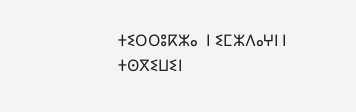ⵜⵉⵔⵔⵓⴽⵣⴰ  ⵏ ⵉⵎⵣⴷⴰⵖⵏ ⵏ ⵜⵙⴳⵉⵡⵉⵏ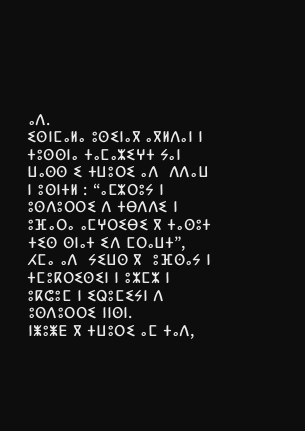ⴰⴷ.
ⵉⵙⵏⵎⴰⵍⴰ ⵓⵙⵉⵏⴰⴳ ⴰⴳⵍⴷⴰⵏ ⵏ ⵜⵓⵙⵙⵏⴰ ⵜⴰⵎⴰⵣⵉⵖⵜ ⵢⴰⵏ ⵡⴰⵙⵙ ⵉ ⵜⵡⵓⵔⵉ ⴰⴷ  ⴷⴷⴰⵡ ⵏ ⵓⵙⵏⵜⵍ : “ⴰⵎⵣⵔⵓⵢ ⵏ ⵓⵙⴷⵓⵔⵔⵉ ⴷ ⵜⴱⴷⴷⵉ ⵏ ⵓⴼⴰⵔⴰ ⴰⵎⵖⵔⵉⴱⵉ ⴳ ⵜⴰⵙⵓⵜ ⵜⵉⵙ ⵙⵏⴰⵜ ⵉⴷ ⵎⵔⴰⵡⵜ”, ⵃⵎⴰ ⴰⴷ  ⵢⵉⵡⵙ ⴳ  ⵓⴼⵙⴰⵢ ⵏ ⵜⵎⵓⴽⵔⵉⵙⵉⵏ ⵏ ⵓⵣⵎⵣ ⵏ ⵓⴽⵛⵓⵎ ⵏ ⵉⵕⵓⵎⵉⵢⵏ ⴷ ⵓⵙⴷⵓⵔⵔⵉ ⵏⵏⵙⵏ.
ⵏⵥⵓⵥⴹ ⴳ ⵜⵡⵓⵔⵉ ⴰⵎ ⵜⴰⴷ,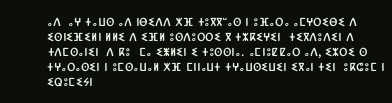ⴰⴷ  ⴰⵖ ⵜⴰⵡⵙ ⴰⴷ ⵏⴱⵉⴷⴷ ⵅⴼ ⵜⵓⴳⴳⵯⴰⵙ ⵏ ⵓⴼⴰⵔⴰ ⴰⵎⵖⵔⵉⴱⵉ ⴷ ⵉⵙⵏⵉⴼⵉⵍⵏ ⵍⵍⵉ ⴷ ⵉⴼⵍ ⵓⵙⴷⵓⵔⵔⵉ ⴳ ⵜⵣⴽⵉⵖⵉⵏ  ⵜⵉⴳⴷⵓⴷⵉⵏ ⴷ ⵜⴷⵎⵙⴰⵏⵉⵏ  ⴷ ⴽⵓ  ⵎⴰ ⵉⵥⵍⵉⵏ ⵉ ⵜⵓⵙⵙⵏⴰ. ⴰⵎⵏⵓⵇⵇⴰⵔ ⴰⴷ, ⵉⵣⵔⵉ ⵙ ⵜⵖⴰⵔⴰⵙⵉⵏ ⵏ ⵓⵎⵙⴰⵡⴰⵍ ⵅⴼ ⵎⵏⵏⴰⵡⵜ ⵜⵖⴰⵡⵙⵉⵡⵉⵏ ⵉⴳⴰⵏ ⵜⵉⵏ  ⵓⴽⵛⵓⵎ ⵏ ⵉⵕⵓⵎⵉⵢⵏ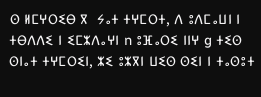ⵙ ⵍⵎⵖⵔⵉⴱ ⴳ  ⵢⴰⵜ ⵜⵖⵎⵔⵜ, ⴷ ⵓⴷⵎⴰⵡⵏ ⵏ ⵜⴱⴷⴷⵉ ⵏ ⵉⵎⵣⴷⴰⵖⵏ n ⵓⴼⴰⵔⵉ ⵏⵏⵖ g ⵜⵉⵙ ⵙⵏⴰⵜ ⵜⵖⵎⵔⵉⵏ, ⵣⵉ ⵓⵣⴳⵏ ⵡⵉⵙ ⵙⵉⵏ ⵏ ⵜⴰⵙⵓⵜ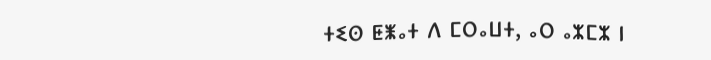ⵜⵉⵙ ⵟⵥⴰⵜ ⴷ ⵎⵔⴰⵡⵜ, ⴰⵔ ⴰⵣⵎⵣ ⵏ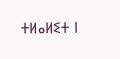ⵜⵍⴰⵍⵉⵜ ⵏ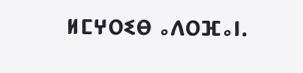ⵍⵎⵖⵔⵉⴱ ⴰⴷⵔⴼⴰⵏ.